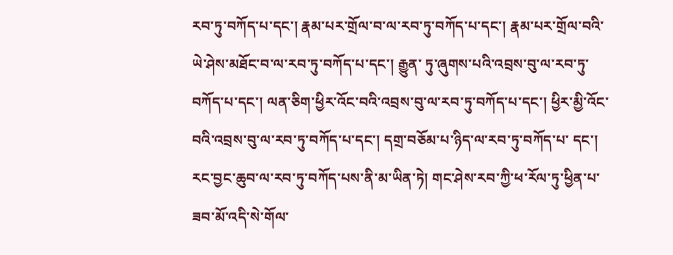རབ་ཏུ་བཀོད་པ་དང་། རྣམ་པར་གྲོལ་བ་ལ་རབ་ཏུ་བཀོད་པ་དང་། རྣམ་པར་གྲོལ་བའི་ཡེ་ཤེས་མཐོང་བ་ལ་རབ་ཏུ་བཀོད་པ་དང་། རྒྱུན་ ཏུ་ཞུགས་པའི་འབྲས་བུ་ལ་རབ་ཏུ་བཀོད་པ་དང་། ལན་ཅིག་ཕྱིར་འོང་བའི་འབྲས་བུ་ལ་རབ་ཏུ་བཀོད་པ་དང་། ཕྱིར་མྱི་འོང་བའི་འབྲས་བུ་ལ་རབ་ཏུ་བཀོད་པ་དང་། དགྲ་བཅོམ་པ་ཉིད་ལ་རབ་ཏུ་བཀོད་པ་ དང་། རང་བྱང་ཆུབ་ལ་རབ་ཏུ་བཀོད་པས་ནི་མ་ཡིན་ཏེ། གང་ཤེས་རབ་ཀྱི་ཕ་རོལ་ཏུ་ཕྱིན་པ་ཟབ་མོ་འདི་སེ་གོལ་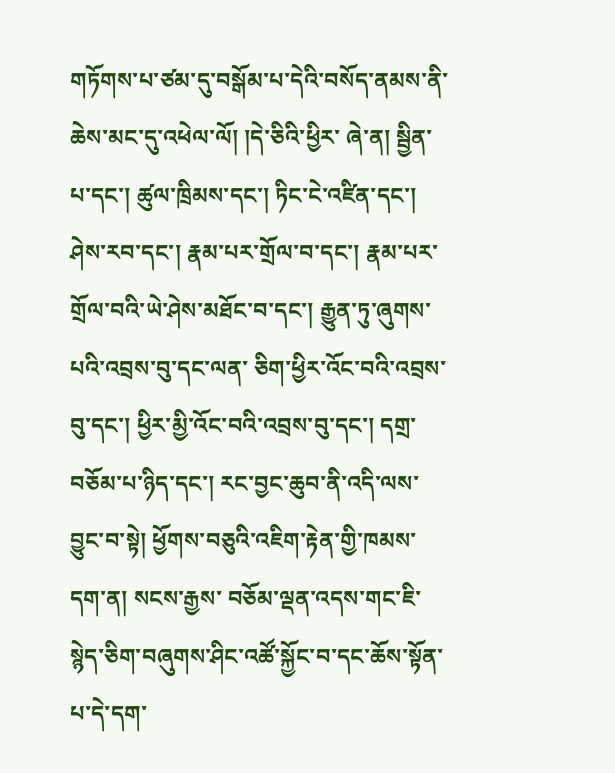གཏོགས་པ་ཙམ་དུ་བསྒོམ་པ་དེའི་བསོད་ནམས་ནི་ཆེས་མང་དུ་འཕེལ་ལོ། །དེ་ཅིའི་ཕྱིར་ ཞེ་ན། སྦྱིན་པ་དང་། ཚུལ་ཁྲིམས་དང་། ཏིང་ངེ་འཛིན་དང་། ཤེས་རབ་དང་། རྣམ་པར་གྲོལ་བ་དང་། རྣམ་པར་གྲོལ་བའི་ཡེ་ཤེས་མཐོང་བ་དང་། རྒྱུན་ཏུ་ཞུགས་པའི་འབྲས་བུ་དང་ལན་ ཅིག་ཕྱིར་འོང་བའི་འབྲས་བུ་དང་། ཕྱིར་མྱི་འོང་བའི་འབྲས་བུ་དང་། དགྲ་བཅོམ་པ་ཉིད་དང་། རང་བྱང་ཆུབ་ནི་འདི་ལས་བྱུང་བ་སྟེ། ཕྱོགས་བཅུའི་འཇིག་རྟེན་གྱི་ཁམས་དག་ན། སངས་རྒྱས་ བཅོམ་ལྡན་འདས་གང་ཇི་སྙེད་ཅིག་བཞུགས་ཤིང་འཚོ་སྐྱོང་བ་དང་ཆོས་སྟོན་པ་དེ་དག་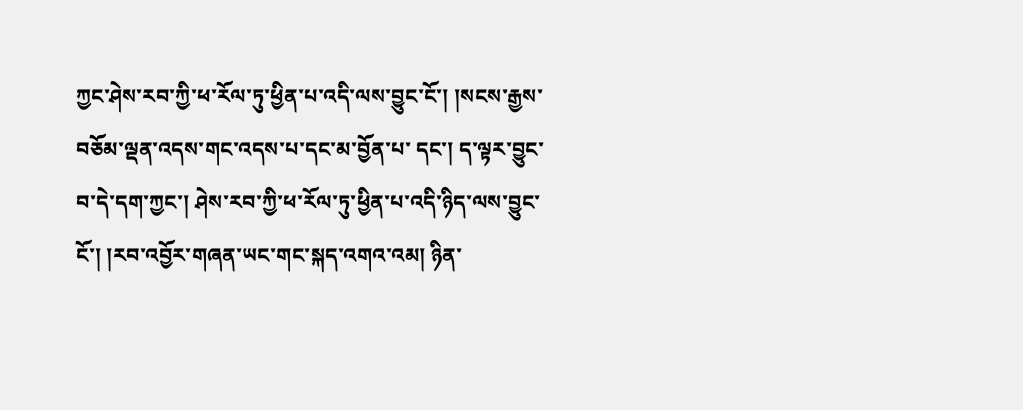ཀྱང་ཤེས་རབ་ཀྱི་ཕ་རོལ་ཏུ་ཕྱིན་པ་འདི་ལས་བྱུང་ངོ་། །སངས་རྒྱས་བཅོམ་ལྡན་འདས་གང་འདས་པ་དང་མ་བྱོན་པ་ དང་། ད་ལྟར་བྱུང་བ་དེ་དག་ཀྱང་། ཤེས་རབ་ཀྱི་ཕ་རོལ་ཏུ་ཕྱིན་པ་འདི་ཉིད་ལས་བྱུང་ངོ་། །རབ་འབྱོར་གཞན་ཡང་གང་སྐད་འགའ་འམ། ཉིན་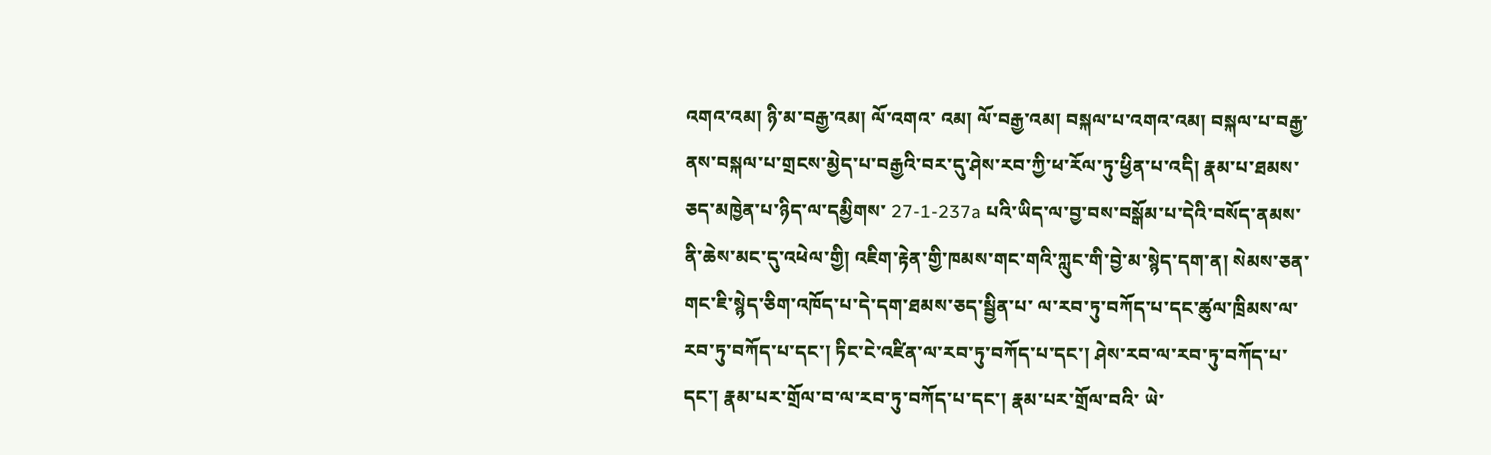འགའ་འམ། ཉི་མ་བརྒྱ་འམ། ལོ་འགའ་ འམ། ལོ་བརྒྱ་འམ། བསྐལ་པ་འགའ་འམ། བསྐལ་པ་བརྒྱ་ནས་བསྐལ་པ་གྲངས་མྱེད་པ་བརྒྱའི་བར་དུ་ཤེས་རབ་ཀྱི་ཕ་རོལ་ཏུ་ཕྱིན་པ་འདི། རྣམ་པ་ཐམས་ཅད་མཁྱེན་པ་ཉིད་ལ་དམྱིགས་ 27-1-237a པའི་ཡིད་ལ་བྱ་བས་བསྒོམ་པ་དེའི་བསོད་ནམས་ནི་ཆེས་མང་དུ་འཕེལ་གྱི། འཇིག་རྟེན་གྱི་ཁམས་གང་གའི་ཀླུང་གི་བྱེ་མ་སྙེད་དག་ན། སེམས་ཅན་གང་ཇི་སྙེད་ཅིག་འཁོད་པ་དེ་དག་ཐམས་ཅད་སྦྱིན་པ་ ལ་རབ་ཏུ་བཀོད་པ་དང་ཚུལ་ཁྲིམས་ལ་རབ་ཏུ་བཀོད་པ་དང་། ཏིང་ངེ་འཛིན་ལ་རབ་ཏུ་བཀོད་པ་དང་། ཤེས་རབ་ལ་རབ་ཏུ་བཀོད་པ་དང་། རྣམ་པར་གྲོལ་བ་ལ་རབ་ཏུ་བཀོད་པ་དང་། རྣམ་པར་གྲོལ་བའི་ ཡེ་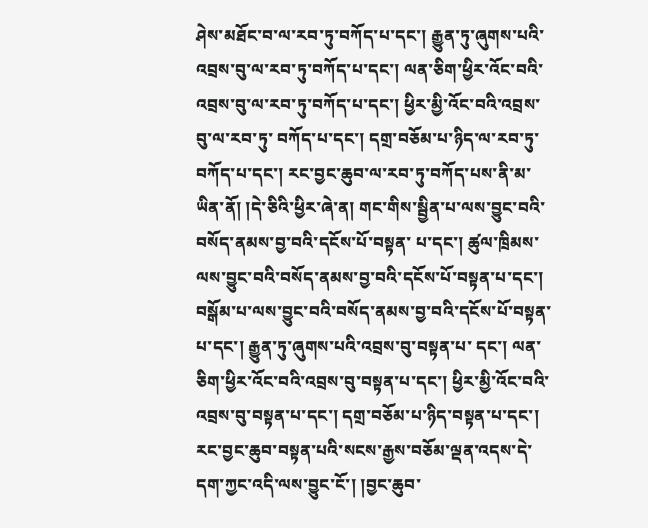ཤེས་མཐོང་བ་ལ་རབ་ཏུ་བཀོད་པ་དང་། རྒྱུན་ཏུ་ཞུགས་པའི་འབྲས་བུ་ལ་རབ་ཏུ་བཀོད་པ་དང་། ལན་ཅིག་ཕྱིར་འོང་བའི་འབྲས་བུ་ལ་རབ་ཏུ་བཀོད་པ་དང་། ཕྱིར་མྱི་འོང་བའི་འབྲས་བུ་ལ་རབ་ཏུ་ བཀོད་པ་དང་། དགྲ་བཅོམ་པ་ཉིད་ལ་རབ་ཏུ་བཀོད་པ་དང་། རང་བྱང་ཆུབ་ལ་རབ་ཏུ་བཀོད་པས་ནི་མ་ཡིན་ནོ། །དེ་ཅིའི་ཕྱིར་ཞེ་ན། གང་གིས་སྦྱིན་པ་ལས་བྱུང་བའི་བསོད་ནམས་བྱ་བའི་དངོས་པོ་བསྟན་ པ་དང་། ཚུལ་ཁྲིམས་ལས་བྱུང་བའི་བསོད་ནམས་བྱ་བའི་དངོས་པོ་བསྟན་པ་དང་། བསྒོམ་པ་ལས་བྱུང་བའི་བསོད་ནམས་བྱ་བའི་དངོས་པོ་བསྟན་པ་དང་། རྒྱུན་ཏུ་ཞུགས་པའི་འབྲས་བུ་བསྟན་པ་ དང་། ལན་ཅིག་ཕྱིར་འོང་བའི་འབྲས་བུ་བསྟན་པ་དང་། ཕྱིར་མྱི་འོང་བའི་འབྲས་བུ་བསྟན་པ་དང་། དགྲ་བཅོམ་པ་ཉིད་བསྟན་པ་དང་། རང་བྱང་ཆུབ་བསྟན་པའི་སངས་རྒྱས་བཅོམ་ལྡན་འདས་དེ་ དག་ཀྱང་འདི་ལས་བྱུང་ངོ་། །བྱང་ཆུབ་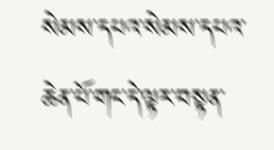སེམས་དཔའ་སེམས་དཔའ་ཆེན་པོ་གང་དེ་ལྟར་བསྟན་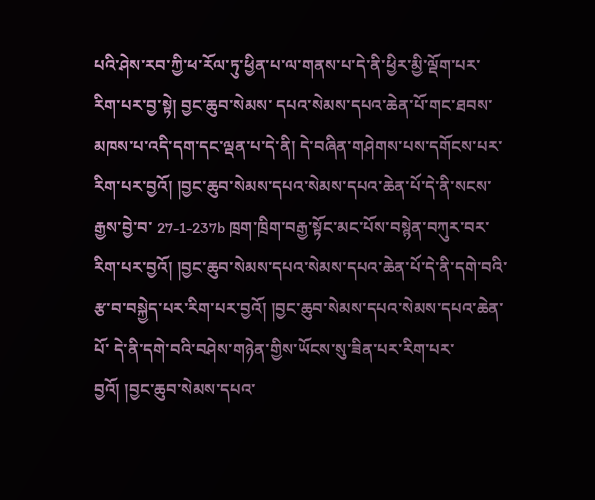པའི་ཤེས་རབ་ཀྱི་ཕ་རོལ་ཏུ་ཕྱིན་པ་ལ་གནས་པ་དེ་ནི་ཕྱིར་མྱི་ལྡོག་པར་རིག་པར་བྱ་སྟེ། བྱང་ཆུབ་སེམས་ དཔའ་སེམས་དཔའ་ཆེན་པོ་གང་ཐབས་མཁས་པ་འདི་དག་དང་ལྡན་པ་དེ་ནི། དེ་བཞིན་གཤེགས་པས་དགོངས་པར་རིག་པར་བྱའོ། །བྱང་ཆུབ་སེམས་དཔའ་སེམས་དཔའ་ཆེན་པོ་དེ་ནི་སངས་རྒྱས་བྱེ་བ་ 27-1-237b ཁྲག་ཁྲིག་བརྒྱ་སྟོང་མང་པོས་བསྙེན་བཀུར་བར་རིག་པར་བྱའོ། །བྱང་ཆུབ་སེམས་དཔའ་སེམས་དཔའ་ཆེན་པོ་དེ་ནི་དགེ་བའི་རྩ་བ་བསྐྱེད་པར་རིག་པར་བྱའོ། །བྱང་ཆུབ་སེམས་དཔའ་སེམས་དཔའ་ཆེན་པོ་ དེ་ནི་དགེ་བའི་བཤེས་གཉེན་གྱིས་ཡོངས་སུ་ཟིན་པར་རིག་པར་བྱའོ། །བྱང་ཆུབ་སེམས་དཔའ་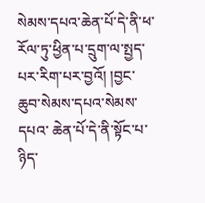སེམས་དཔའ་ཆེན་པོ་དེ་ནི་ཕ་རོལ་ཏུ་ཕྱིན་པ་དྲུག་ལ་སྤྱད་པར་རིག་པར་བྱའོ། །བྱང་ཆུབ་སེམས་དཔའ་སེམས་དཔའ་ ཆེན་པོ་དེ་ནི་སྟོང་པ་ཉིད་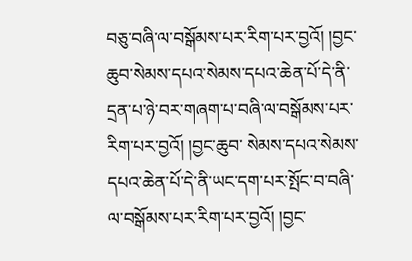བཅུ་བཞི་ལ་བསྒོམས་པར་རིག་པར་བྱའོ། །བྱང་ཆུབ་སེམས་དཔའ་སེམས་དཔའ་ཆེན་པོ་དེ་ནི་དྲན་པ་ཉེ་བར་གཞག་པ་བཞི་ལ་བསྒོམས་པར་རིག་པར་བྱའོ། །བྱང་ཆུབ་ སེམས་དཔའ་སེམས་དཔའ་ཆེན་པོ་དེ་ནི་ཡང་དག་པར་སྤོང་བ་བཞི་ལ་བསྒོམས་པར་རིག་པར་བྱའོ། །བྱང་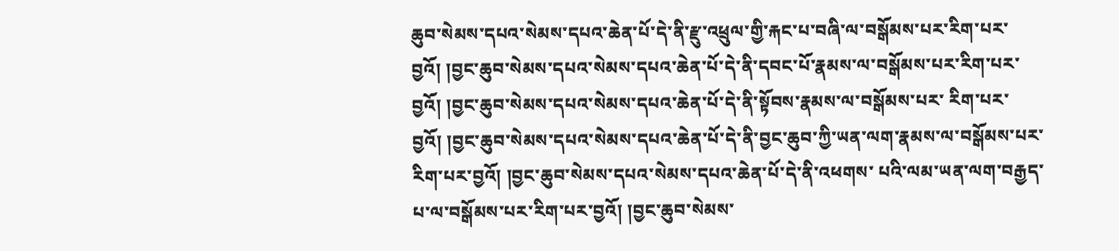ཆུབ་སེམས་དཔའ་སེམས་དཔའ་ཆེན་པོ་དེ་ནི་རྫུ་འཕྲུལ་གྱི་རྐང་པ་བཞི་ལ་བསྒོམས་པར་རིག་པར་ བྱའོ། །བྱང་ཆུབ་སེམས་དཔའ་སེམས་དཔའ་ཆེན་པོ་དེ་ནི་དབང་པོ་རྣམས་ལ་བསྒོམས་པར་རིག་པར་བྱའོ། །བྱང་ཆུབ་སེམས་དཔའ་སེམས་དཔའ་ཆེན་པོ་དེ་ནི་སྟོབས་རྣམས་ལ་བསྒོམས་པར་ རིག་པར་བྱའོ། །བྱང་ཆུབ་སེམས་དཔའ་སེམས་དཔའ་ཆེན་པོ་དེ་ནི་བྱང་ཆུབ་ཀྱི་ཡན་ལག་རྣམས་ལ་བསྒོམས་པར་རིག་པར་བྱའོ། །བྱང་ཆུབ་སེམས་དཔའ་སེམས་དཔའ་ཆེན་པོ་དེ་ནི་འཕགས་ པའི་ལམ་ཡན་ལག་བརྒྱད་པ་ལ་བསྒོམས་པར་རིག་པར་བྱའོ། །བྱང་ཆུབ་སེམས་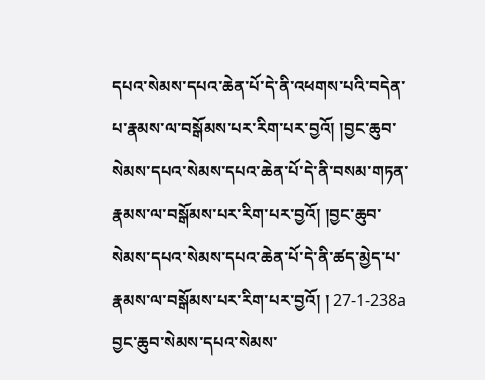དཔའ་སེམས་དཔའ་ཆེན་པོ་དེ་ནི་འཕགས་པའི་བདེན་པ་རྣམས་ལ་བསྒོམས་པར་རིག་པར་བྱའོ། །བྱང་ཆུབ་ སེམས་དཔའ་སེམས་དཔའ་ཆེན་པོ་དེ་ནི་བསམ་གཏན་རྣམས་ལ་བསྒོམས་པར་རིག་པར་བྱའོ། །བྱང་ཆུབ་སེམས་དཔའ་སེམས་དཔའ་ཆེན་པོ་དེ་ནི་ཚད་མྱེད་པ་རྣམས་ལ་བསྒོམས་པར་རིག་པར་བྱའོ། ། 27-1-238a བྱང་ཆུབ་སེམས་དཔའ་སེམས་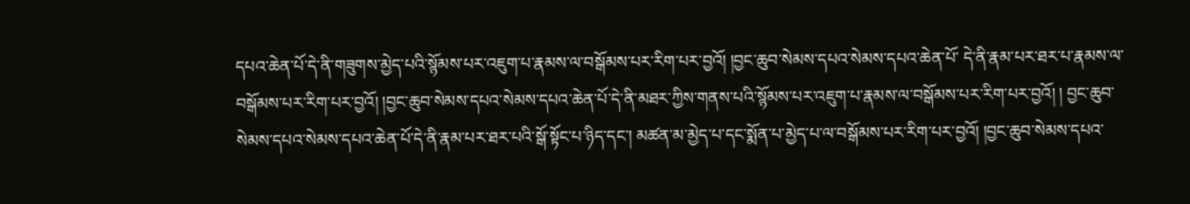དཔའ་ཆེན་པོ་དེ་ནི་གཟུགས་མྱེད་པའི་སྙོམས་པར་འཇུག་པ་རྣམས་ལ་བསྒོམས་པར་རིག་པར་བྱའོ། །བྱང་ཆུབ་སེམས་དཔའ་སེམས་དཔའ་ཆེན་པོ་ དེ་ནི་རྣམ་པར་ཐར་པ་རྣམས་ལ་བསྒོམས་པར་རིག་པར་བྱའོ། །བྱང་ཆུབ་སེམས་དཔའ་སེམས་དཔའ་ཆེན་པོ་དེ་ནི་མཐར་ཀྱིས་གནས་པའི་སྙོམས་པར་འཇུག་པ་རྣམས་ལ་བསྒོམས་པར་རིག་པར་བྱའོ། ། བྱང་ཆུབ་སེམས་དཔའ་སེམས་དཔའ་ཆེན་པོ་དེ་ནི་རྣམ་པར་ཐར་པའི་སྒོ་སྟོང་པ་ཉིད་དང་། མཚན་མ་མྱེད་པ་དང་སྨོན་པ་མྱེད་པ་ལ་བསྒོམས་པར་རིག་པར་བྱའོ། །བྱང་ཆུབ་སེམས་དཔའ་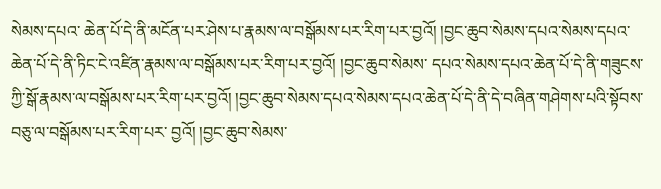སེམས་དཔའ་ ཆེན་པོ་དེ་ནི་མངོན་པར་ཤེས་པ་རྣམས་ལ་བསྒོམས་པར་རིག་པར་བྱའོ། །བྱང་ཆུབ་སེམས་དཔའ་སེམས་དཔའ་ཆེན་པོ་དེ་ནི་ཏིང་ངེ་འཛིན་རྣམས་ལ་བསྒོམས་པར་རིག་པར་བྱའོ། །བྱང་ཆུབ་སེམས་ དཔའ་སེམས་དཔའ་ཆེན་པོ་དེ་ནི་གཟུངས་ཀྱི་སྒོ་རྣམས་ལ་བསྒོམས་པར་རིག་པར་བྱའོ། །བྱང་ཆུབ་སེམས་དཔའ་སེམས་དཔའ་ཆེན་པོ་དེ་ནི་དེ་བཞིན་གཤེགས་པའི་སྟོབས་བཅུ་ལ་བསྒོམས་པར་རིག་པར་ བྱའོ། །བྱང་ཆུབ་སེམས་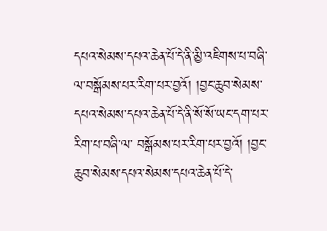དཔའ་སེམས་དཔའ་ཆེན་པོ་དེ་ནི་མྱི་འཇིགས་པ་བཞི་ལ་བསྒོམས་པར་རིག་པར་བྱའོ། །བྱང་ཆུབ་སེམས་དཔའ་སེམས་དཔའ་ཆེན་པོ་དེ་ནི་སོ་སོ་ཡང་དག་པར་རིག་པ་བཞི་ལ་ བསྒོམས་པར་རིག་པར་བྱའོ། །བྱང་ཆུབ་སེམས་དཔའ་སེམས་དཔའ་ཆེན་པོ་དེ་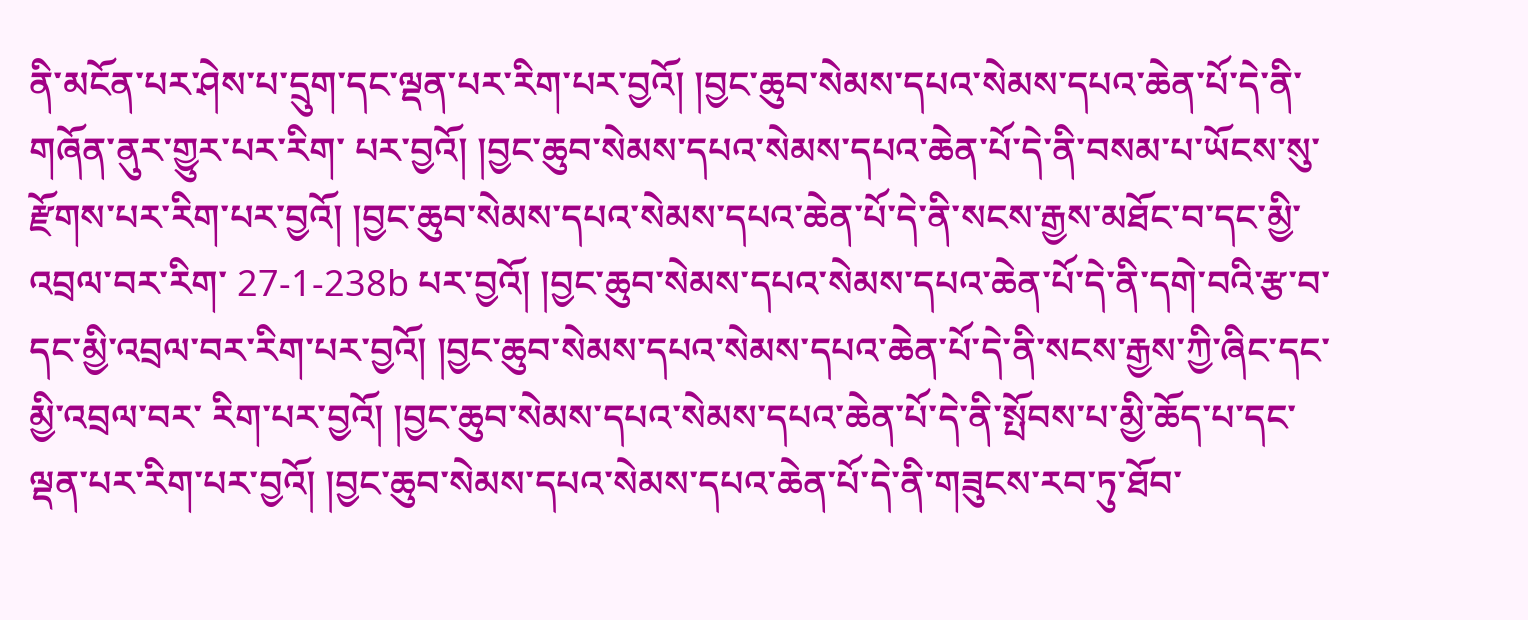ནི་མངོན་པར་ཤེས་པ་དྲུག་དང་ལྡན་པར་རིག་པར་བྱའོ། །བྱང་ཆུབ་སེམས་དཔའ་སེམས་དཔའ་ཆེན་པོ་དེ་ནི་གཞོན་ནུར་གྱུར་པར་རིག་ པར་བྱའོ། །བྱང་ཆུབ་སེམས་དཔའ་སེམས་དཔའ་ཆེན་པོ་དེ་ནི་བསམ་པ་ཡོངས་སུ་རྫོགས་པར་རིག་པར་བྱའོ། །བྱང་ཆུབ་སེམས་དཔའ་སེམས་དཔའ་ཆེན་པོ་དེ་ནི་སངས་རྒྱས་མཐོང་བ་དང་མྱི་འབྲལ་བར་རིག་ 27-1-238b པར་བྱའོ། །བྱང་ཆུབ་སེམས་དཔའ་སེམས་དཔའ་ཆེན་པོ་དེ་ནི་དགེ་བའི་རྩ་བ་དང་མྱི་འབྲལ་བར་རིག་པར་བྱའོ། །བྱང་ཆུབ་སེམས་དཔའ་སེམས་དཔའ་ཆེན་པོ་དེ་ནི་སངས་རྒྱས་ཀྱི་ཞིང་དང་མྱི་འབྲལ་བར་ རིག་པར་བྱའོ། །བྱང་ཆུབ་སེམས་དཔའ་སེམས་དཔའ་ཆེན་པོ་དེ་ནི་སྤོབས་པ་མྱི་ཆོད་པ་དང་ལྡན་པར་རིག་པར་བྱའོ། །བྱང་ཆུབ་སེམས་དཔའ་སེམས་དཔའ་ཆེན་པོ་དེ་ནི་གཟུངས་རབ་ཏུ་ཐོབ་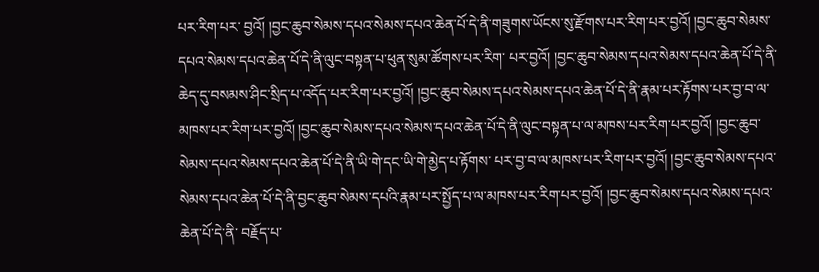པར་རིག་པར་ བྱའོ། །བྱང་ཆུབ་སེམས་དཔའ་སེམས་དཔའ་ཆེན་པོ་དེ་ནི་གཟུགས་ཡོངས་སུ་རྫོགས་པར་རིག་པར་བྱའོ། །བྱང་ཆུབ་སེམས་དཔའ་སེམས་དཔའ་ཆེན་པོ་དེ་ནི་ལུང་བསྟན་པ་ཕུན་སུམ་ཚོགས་པར་རིག་ པར་བྱའོ། །བྱང་ཆུབ་སེམས་དཔའ་སེམས་དཔའ་ཆེན་པོ་དེ་ནི་ཆེད་དུ་བསམས་ཤིང་སྲིད་པ་འདོད་པར་རིག་པར་བྱའོ། །བྱང་ཆུབ་སེམས་དཔའ་སེམས་དཔའ་ཆེན་པོ་དེ་ནི་རྣམ་པར་རྟོགས་པར་བྱ་བ་ལ་ མཁས་པར་རིག་པར་བྱའོ། །བྱང་ཆུབ་སེམས་དཔའ་སེམས་དཔའ་ཆེན་པོ་དེ་ནི་ལུང་བསྟན་པ་ལ་མཁས་པར་རིག་པར་བྱའོ། །བྱང་ཆུབ་སེམས་དཔའ་སེམས་དཔའ་ཆེན་པོ་དེ་ནི་ཡི་གེ་དང་ཡི་གེ་མྱེད་པ་རྟོགས་ པར་བྱ་བ་ལ་མཁས་པར་རིག་པར་བྱའོ། །བྱང་ཆུབ་སེམས་དཔའ་སེམས་དཔའ་ཆེན་པོ་དེ་ནི་བྱང་ཆུབ་སེམས་དཔའི་རྣམ་པར་སྤྱོད་པ་ལ་མཁས་པར་རིག་པར་བྱའོ། །བྱང་ཆུབ་སེམས་དཔའ་སེམས་དཔའ་ཆེན་པོ་དེ་ནི་ བརྗོད་པ་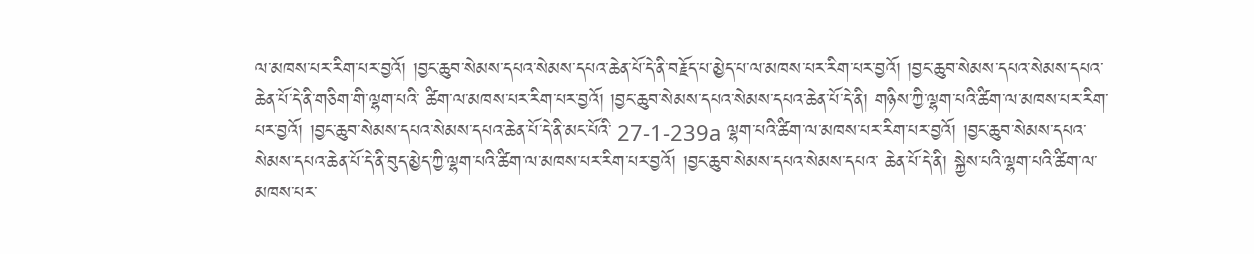ལ་མཁས་པར་རིག་པར་བྱའོ། །བྱང་ཆུབ་སེམས་དཔའ་སེམས་དཔའ་ཆེན་པོ་དེ་ནི་བརྗོད་པ་མྱེད་པ་ལ་མཁས་པར་རིག་པར་བྱའོ། །བྱང་ཆུབ་སེམས་དཔའ་སེམས་དཔའ་ཆེན་པོ་དེ་ནི་གཅིག་གི་ལྷག་པའི་ ཚིག་ལ་མཁས་པར་རིག་པར་བྱའོ། །བྱང་ཆུབ་སེམས་དཔའ་སེམས་དཔའ་ཆེན་པོ་དེ་ནི། གཉིས་ཀྱི་ལྷག་པའི་ཚིག་ལ་མཁས་པར་རིག་པར་བྱའོ། །བྱང་ཆུབ་སེམས་དཔའ་སེམས་དཔའ་ཆེན་པོ་དེ་ནི་མང་པོའི་ 27-1-239a ལྷག་པའི་ཚིག་ལ་མཁས་པར་རིག་པར་བྱའོ། །བྱང་ཆུབ་སེམས་དཔའ་སེམས་དཔའ་ཆེན་པོ་དེ་ནི་བུད་མྱེད་ཀྱི་ལྷག་པའི་ཚིག་ལ་མཁས་པར་རིག་པར་བྱའོ། །བྱང་ཆུབ་སེམས་དཔའ་སེམས་དཔའ་ ཆེན་པོ་དེ་ནི། སྐྱེས་པའི་ལྷག་པའི་ཚིག་ལ་མཁས་པར་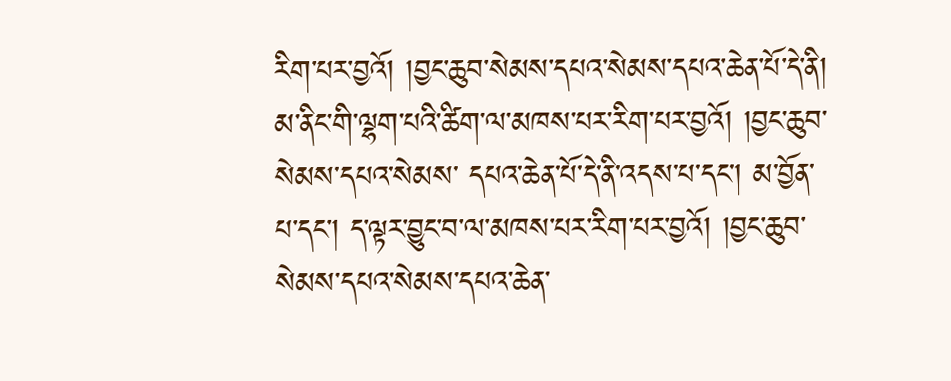རིག་པར་བྱའོ། །བྱང་ཆུབ་སེམས་དཔའ་སེམས་དཔའ་ཆེན་པོ་དེ་ནི། མ་ནིང་གི་ལྷག་པའི་ཚིག་ལ་མཁས་པར་རིག་པར་བྱའོ། །བྱང་ཆུབ་སེམས་དཔའ་སེམས་ དཔའ་ཆེན་པོ་དེ་ནི་འདས་པ་དང་། མ་བྱོན་པ་དང་། ད་ལྟར་བྱུང་བ་ལ་མཁས་པར་རིག་པར་བྱའོ། །བྱང་ཆུབ་སེམས་དཔའ་སེམས་དཔའ་ཆེན་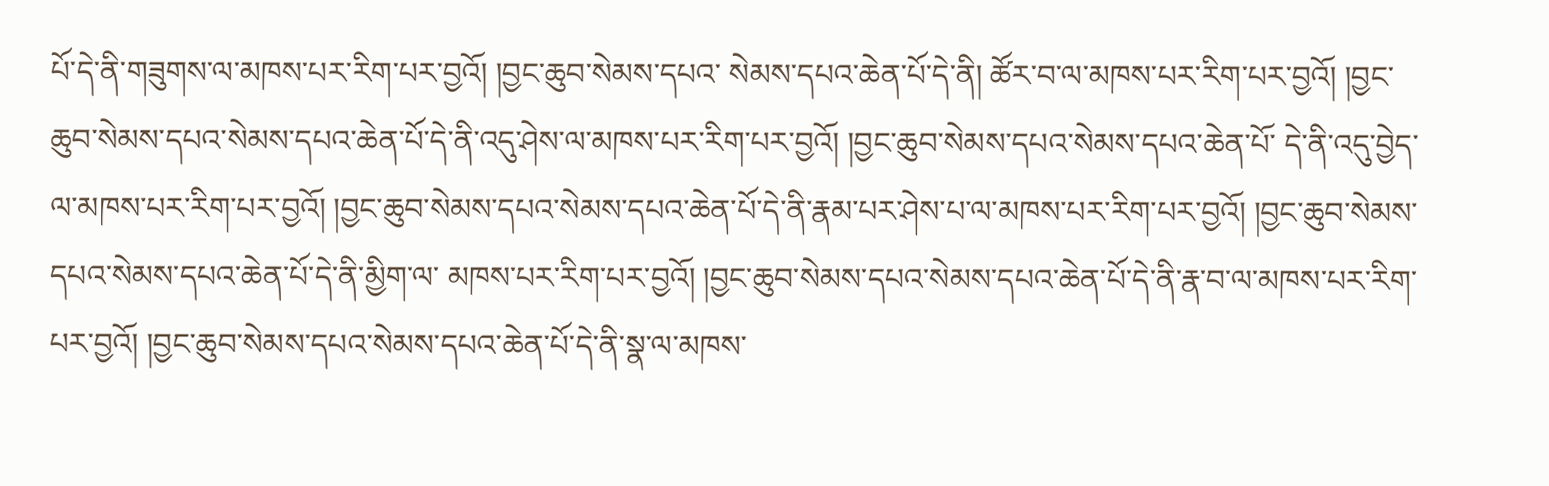པོ་དེ་ནི་གཟུགས་ལ་མཁས་པར་རིག་པར་བྱའོ། །བྱང་ཆུབ་སེམས་དཔའ་ སེམས་དཔའ་ཆེན་པོ་དེ་ནི། ཚོར་བ་ལ་མཁས་པར་རིག་པར་བྱའོ། །བྱང་ཆུབ་སེམས་དཔའ་སེམས་དཔའ་ཆེན་པོ་དེ་ནི་འདུ་ཤེས་ལ་མཁས་པར་རིག་པར་བྱའོ། །བྱང་ཆུབ་སེམས་དཔའ་སེམས་དཔའ་ཆེན་པོ་ དེ་ནི་འདུ་བྱེད་ལ་མཁས་པར་རིག་པར་བྱའོ། །བྱང་ཆུབ་སེམས་དཔའ་སེམས་དཔའ་ཆེན་པོ་དེ་ནི་རྣམ་པར་ཤེས་པ་ལ་མཁས་པར་རིག་པར་བྱའོ། །བྱང་ཆུབ་སེམས་དཔའ་སེམས་དཔའ་ཆེན་པོ་དེ་ནི་མྱིག་ལ་ མཁས་པར་རིག་པར་བྱའོ། །བྱང་ཆུབ་སེམས་དཔའ་སེམས་དཔའ་ཆེན་པོ་དེ་ནི་རྣ་བ་ལ་མཁས་པར་རིག་པར་བྱའོ། །བྱང་ཆུབ་སེམས་དཔའ་སེམས་དཔའ་ཆེན་པོ་དེ་ནི་སྣ་ལ་མཁས་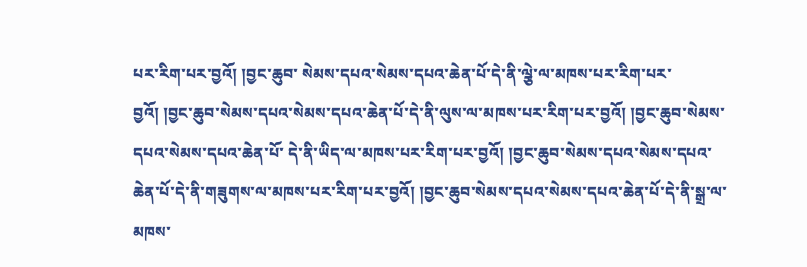པར་རིག་པར་བྱའོ། །བྱང་ཆུབ་ སེམས་དཔའ་སེམས་དཔའ་ཆེན་པོ་དེ་ནི་ལྕེ་ལ་མཁས་པར་རིག་པར་བྱའོ། །བྱང་ཆུབ་སེམས་དཔའ་སེམས་དཔའ་ཆེན་པོ་དེ་ནི་ལུས་ལ་མཁས་པར་རིག་པར་བྱའོ། །བྱང་ཆུབ་སེམས་དཔའ་སེམས་དཔའ་ཆེན་པོ་ དེ་ནི་ཡིད་ལ་མཁས་པར་རིག་པར་བྱའོ། །བྱང་ཆུབ་སེམས་དཔའ་སེམས་དཔའ་ཆེན་པོ་དེ་ནི་གཟུགས་ལ་མཁས་པར་རིག་པར་བྱའོ། །བྱང་ཆུབ་སེམས་དཔའ་སེམས་དཔའ་ཆེན་པོ་དེ་ནི་སྒྲ་ལ་མཁས་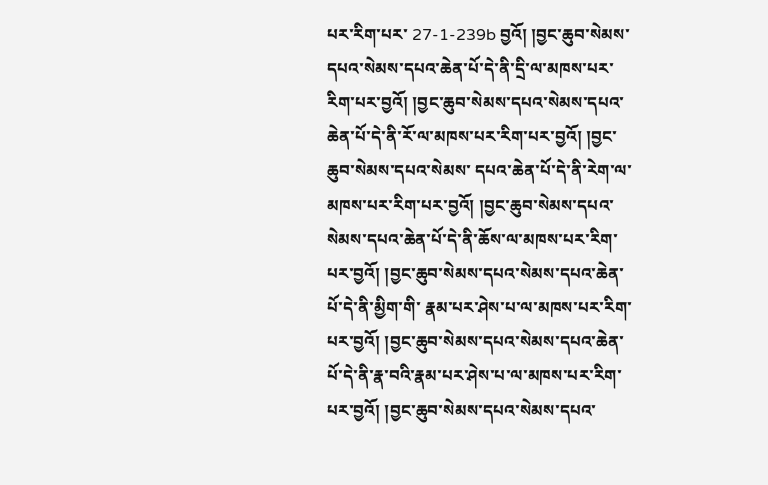པར་རིག་པར་ 27-1-239b བྱའོ། །བྱང་ཆུབ་སེམས་དཔའ་སེམས་དཔའ་ཆེན་པོ་དེ་ནི་དྲི་ལ་མཁས་པར་རིག་པར་བྱའོ། །བྱང་ཆུབ་སེམས་དཔའ་སེམས་དཔའ་ཆེན་པོ་དེ་ནི་རོ་ལ་མཁས་པར་རིག་པར་བྱའོ། །བྱང་ཆུབ་སེམས་དཔའ་སེམས་ དཔའ་ཆེན་པོ་དེ་ནི་རེག་ལ་མཁས་པར་རིག་པར་བྱའོ། །བྱང་ཆུབ་སེམས་དཔའ་སེམས་དཔའ་ཆེན་པོ་དེ་ནི་ཆོས་ལ་མཁས་པར་རིག་པར་བྱའོ། །བྱང་ཆུབ་སེམས་དཔའ་སེམས་དཔའ་ཆེན་པོ་དེ་ནི་མྱིག་གི་ རྣམ་པར་ཤེས་པ་ལ་མཁས་པར་རིག་པར་བྱའོ། །བྱང་ཆུབ་སེམས་དཔའ་སེམས་དཔའ་ཆེན་པོ་དེ་ནི་རྣ་བའི་རྣམ་པར་ཤེས་པ་ལ་མཁས་པར་རིག་པར་བྱའོ། །བྱང་ཆུབ་སེམས་དཔའ་སེམས་དཔའ་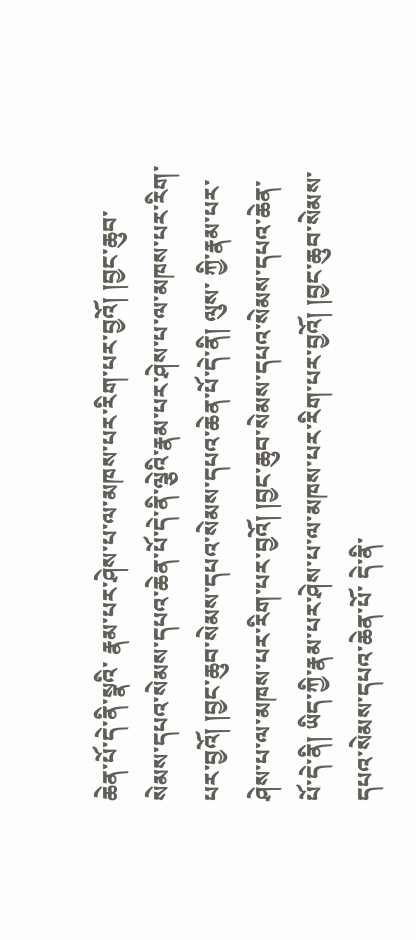ཆེན་པོ་དེ་ནི་སྣའི་ རྣམ་པར་ཤེས་པ་ལ་མཁས་པར་རིག་པར་བྱའོ། །བྱང་ཆུབ་སེམས་དཔའ་སེམས་དཔའ་ཆེན་པོ་དེ་ནི་ལྕེའི་རྣམ་པར་ཤེས་པ་ལ་མཁས་པར་རིག་པར་བྱའོ། །བྱང་ཆུབ་སེམས་དཔའ་སེམས་དཔའ་ཆེན་པོ་དེ་ནི། ལུས་ ཀྱི་རྣམ་པར་ཤེས་པ་ལ་མཁས་པར་རིག་པར་བྱའོ། །བྱང་ཆུབ་སེམས་དཔའ་སེམས་དཔའ་ཆེན་པོ་དེ་ནི། ཡིད་ཀྱི་རྣམ་པར་ཤེས་པ་ལ་མཁས་པར་རིག་པར་བྱའོ། །བྱང་ཆུབ་སེམས་དཔའ་སེམས་དཔའ་ཆེན་པོ་ དེ་ནི་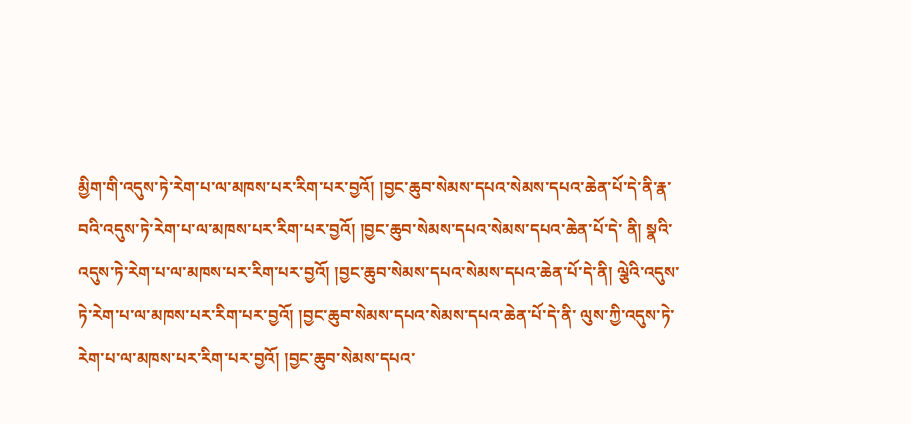མྱིག་གི་འདུས་ཏེ་རེག་པ་ལ་མཁས་པར་རིག་པར་བྱའོ། །བྱང་ཆུབ་སེམས་དཔའ་སེམས་དཔའ་ཆེན་པོ་དེ་ནི་རྣ་བའི་འདུས་ཏེ་རེག་པ་ལ་མཁས་པར་རིག་པར་བྱའོ། །བྱང་ཆུབ་སེམས་དཔའ་སེམས་དཔའ་ཆེན་པོ་དེ་ ནི། སྣའི་འདུས་ཏེ་རེག་པ་ལ་མཁས་པར་རིག་པར་བྱའོ། །བྱང་ཆུབ་སེམས་དཔའ་སེམས་དཔའ་ཆེན་པོ་དེ་ནི། ལྕེའི་འདུས་ཏེ་རེག་པ་ལ་མཁས་པར་རིག་པར་བྱའོ། །བྱང་ཆུབ་སེམས་དཔའ་སེམས་དཔའ་ཆེན་པོ་དེ་ནི་ ལུས་ཀྱི་འདུས་ཏེ་རེག་པ་ལ་མཁས་པར་རིག་པར་བྱའོ། །བྱང་ཆུབ་སེམས་དཔའ་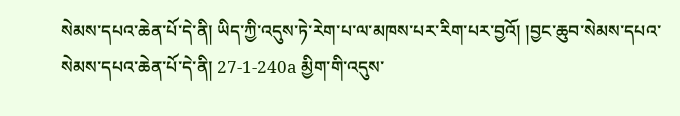སེམས་དཔའ་ཆེན་པོ་དེ་ནི། ཡིད་ཀྱི་འདུས་ཏེ་རེག་པ་ལ་མཁས་པར་རིག་པར་བྱའོ། །བྱང་ཆུབ་སེམས་དཔའ་སེམས་དཔའ་ཆེན་པོ་དེ་ནི། 27-1-240a མྱིག་གི་འདུས་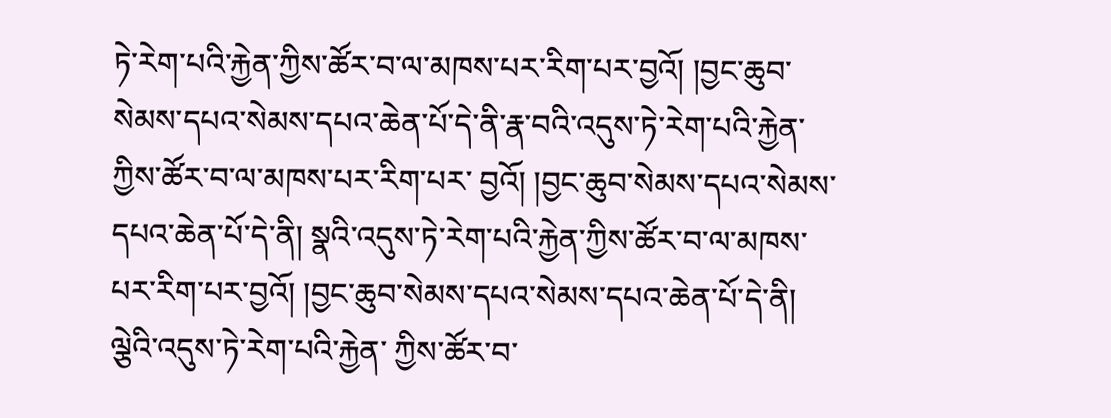ཏེ་རེག་པའི་རྐྱེན་ཀྱིས་ཚོར་བ་ལ་མཁས་པར་རིག་པར་བྱའོ། །བྱང་ཆུབ་སེམས་དཔའ་སེམས་དཔའ་ཆེན་པོ་དེ་ནི་རྣ་བའི་འདུས་ཏེ་རེག་པའི་རྐྱེན་ཀྱིས་ཚོར་བ་ལ་མཁས་པར་རིག་པར་ བྱའོ། །བྱང་ཆུབ་སེམས་དཔའ་སེམས་དཔའ་ཆེན་པོ་དེ་ནི། སྣའི་འདུས་ཏེ་རེག་པའི་རྐྱེན་ཀྱིས་ཚོར་བ་ལ་མཁས་པར་རིག་པར་བྱའོ། །བྱང་ཆུབ་སེམས་དཔའ་སེམས་དཔའ་ཆེན་པོ་དེ་ནི། ལྕེའི་འདུས་ཏེ་རེག་པའི་རྐྱེན་ ཀྱིས་ཚོར་བ་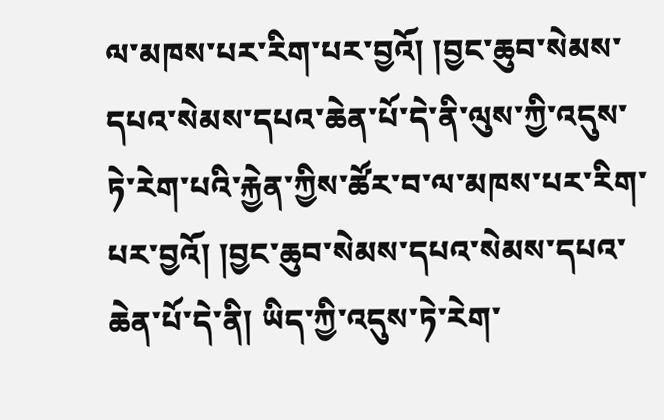ལ་མཁས་པར་རིག་པར་བྱའོ། །བྱང་ཆུབ་སེམས་དཔའ་སེམས་དཔའ་ཆེན་པོ་དེ་ནི་ལུས་ཀྱི་འདུས་ཏེ་རེག་པའི་རྐྱེན་ཀྱིས་ཚོར་བ་ལ་མཁས་པར་རིག་པར་བྱའོ། །བྱང་ཆུབ་སེམས་དཔའ་སེམས་དཔའ་ ཆེན་པོ་དེ་ནི། ཡིད་ཀྱི་འདུས་ཏེ་རེག་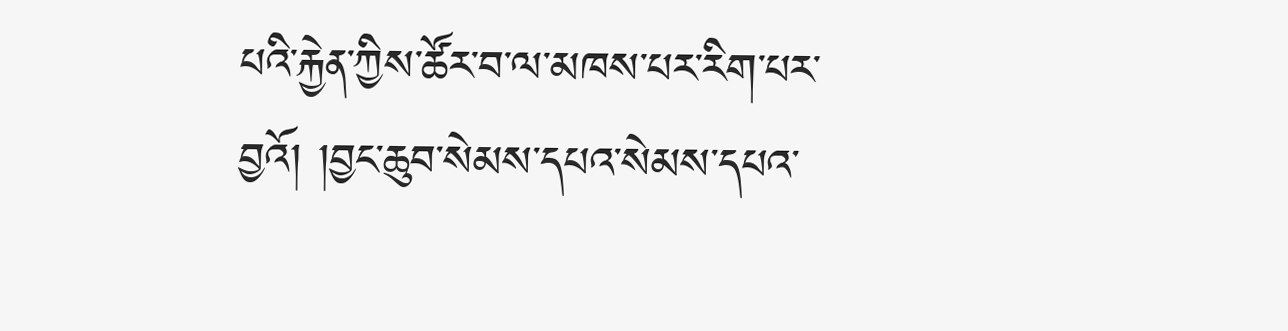པའི་རྐྱེན་ཀྱིས་ཚོར་བ་ལ་མཁས་པར་རིག་པར་བྱའོ། །བྱང་ཆུབ་སེམས་དཔའ་སེམས་དཔའ་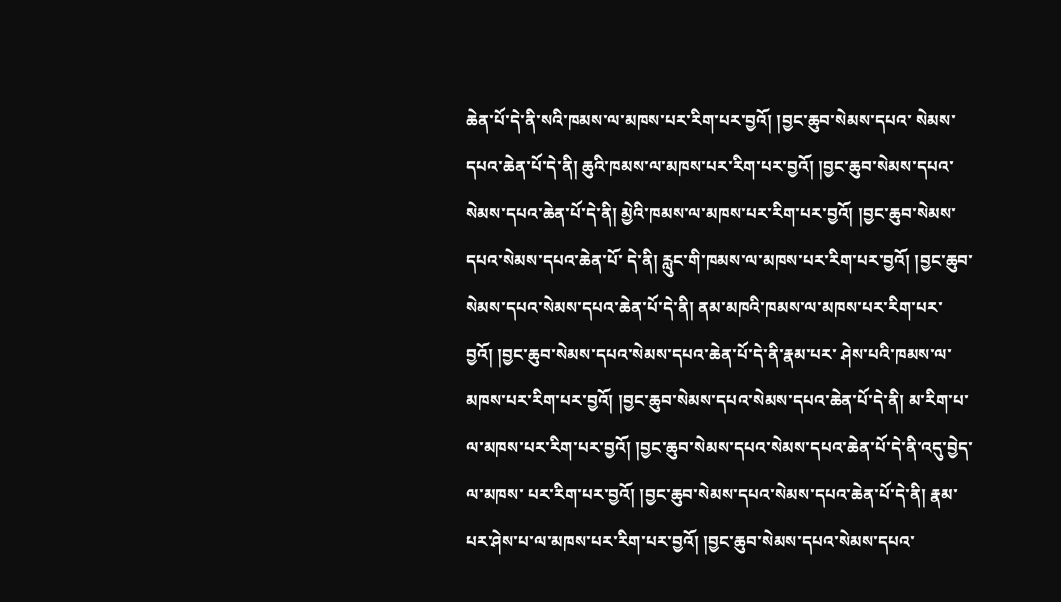ཆེན་པོ་དེ་ནི་སའི་ཁམས་ལ་མཁས་པར་རིག་པར་བྱའོ། །བྱང་ཆུབ་སེམས་དཔའ་ སེམས་དཔའ་ཆེན་པོ་དེ་ནི། ཆུའི་ཁམས་ལ་མཁས་པར་རིག་པར་བྱའོ། །བྱང་ཆུབ་སེམས་དཔའ་སེམས་དཔའ་ཆེན་པོ་དེ་ནི། མྱེའི་ཁམས་ལ་མཁས་པར་རིག་པར་བྱའོ། །བྱང་ཆུབ་སེམས་དཔའ་སེམས་དཔའ་ཆེན་པོ་ དེ་ནི། རླུང་གི་ཁམས་ལ་མཁས་པར་རིག་པར་བྱའོ། །བྱང་ཆུབ་སེམས་དཔའ་སེམས་དཔའ་ཆེན་པོ་དེ་ནི། ནམ་མཁའི་ཁམས་ལ་མཁས་པར་རིག་པར་བྱའོ། །བྱང་ཆུབ་སེམས་དཔའ་སེམས་དཔའ་ཆེན་པོ་དེ་ནི་རྣམ་པར་ ཤེས་པའི་ཁམས་ལ་མཁས་པར་རིག་པར་བྱའོ། །བྱང་ཆུབ་སེམས་དཔའ་སེམས་དཔའ་ཆེན་པོ་དེ་ནི། མ་རིག་པ་ལ་མཁས་པར་རིག་པར་བྱའོ། །བྱང་ཆུབ་སེམས་དཔའ་སེམས་དཔའ་ཆེན་པོ་དེ་ནི་འདུ་བྱེད་ལ་མཁས་ པར་རིག་པར་བྱའོ། །བྱང་ཆུབ་སེམས་དཔའ་སེམས་དཔའ་ཆེན་པོ་དེ་ནི། རྣམ་པར་ཤེས་པ་ལ་མཁས་པར་རིག་པར་བྱའོ། །བྱང་ཆུབ་སེམས་དཔའ་སེམས་དཔའ་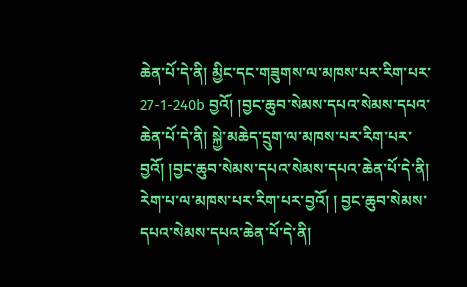ཆེན་པོ་དེ་ནི། མྱིང་དང་གཟུགས་ལ་མཁས་པར་རིག་པར་ 27-1-240b བྱའོ། །བྱང་ཆུབ་སེམས་དཔའ་སེམས་དཔའ་ཆེན་པོ་དེ་ནི། སྐྱེ་མཆེད་དྲུག་ལ་མཁས་པར་རིག་པར་བྱའོ། །བྱང་ཆུབ་སེམས་དཔའ་སེམས་དཔའ་ཆེན་པོ་དེ་ནི། རེག་པ་ལ་མཁས་པར་རིག་པར་བྱའོ། ། བྱང་ཆུབ་སེམས་དཔའ་སེམས་དཔའ་ཆེན་པོ་དེ་ནི།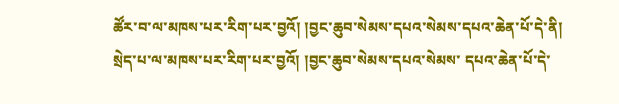ཚོར་བ་ལ་མཁས་པར་རིག་པར་བྱའོ། །བྱང་ཆུབ་སེམས་དཔའ་སེམས་དཔའ་ཆེན་པོ་དེ་ནི། སྲེད་པ་ལ་མཁས་པར་རིག་པར་བྱའོ། །བྱང་ཆུབ་སེམས་དཔའ་སེམས་ དཔའ་ཆེན་པོ་དེ་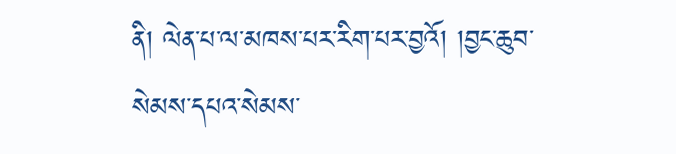ནི། ལེན་པ་ལ་མཁས་པར་རིག་པར་བྱའོ། །བྱང་ཆུབ་སེམས་དཔའ་སེམས་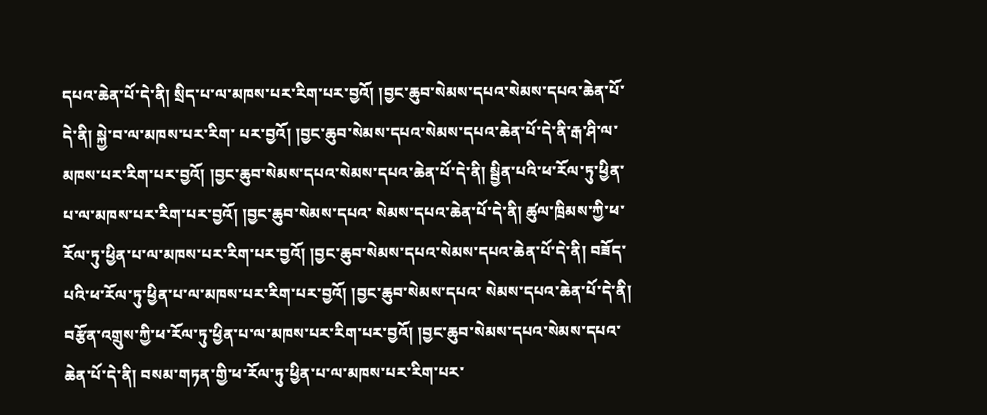དཔའ་ཆེན་པོ་དེ་ནི། སྲིད་པ་ལ་མཁས་པར་རིག་པར་བྱའོ། །བྱང་ཆུབ་སེམས་དཔའ་སེམས་དཔའ་ཆེན་པོ་དེ་ནི། སྐྱེ་བ་ལ་མཁས་པར་རིག་ པར་བྱའོ། །བྱང་ཆུབ་སེམས་དཔའ་སེམས་དཔའ་ཆེན་པོ་དེ་ནི་རྒ་ཤི་ལ་མཁས་པར་རིག་པར་བྱའོ། །བྱང་ཆུབ་སེམས་དཔའ་སེམས་དཔའ་ཆེན་པོ་དེ་ནི། སྦྱིན་པའི་ཕ་རོལ་ཏུ་ཕྱིན་པ་ལ་མཁས་པར་རིག་པར་བྱའོ། །བྱང་ཆུབ་སེམས་དཔའ་ སེམས་དཔའ་ཆེན་པོ་དེ་ནི། ཚུལ་ཁྲིམས་ཀྱི་ཕ་རོལ་ཏུ་ཕྱིན་པ་ལ་མཁས་པར་རིག་པར་བྱའོ། །བྱང་ཆུབ་སེམས་དཔའ་སེམས་དཔའ་ཆེན་པོ་དེ་ནི། བཟོད་པའི་ཕ་རོལ་ཏུ་ཕྱིན་པ་ལ་མཁས་པར་རིག་པར་བྱའོ། །བྱང་ཆུབ་སེམས་དཔའ་ སེམས་དཔའ་ཆེན་པོ་དེ་ནི། བརྩོན་འགྲུས་ཀྱི་ཕ་རོལ་ཏུ་ཕྱིན་པ་ལ་མཁས་པར་རིག་པར་བྱའོ། །བྱང་ཆུབ་སེམས་དཔའ་སེམས་དཔའ་ཆེན་པོ་དེ་ནི། བསམ་གཏན་གྱི་ཕ་རོལ་ཏུ་ཕྱིན་པ་ལ་མཁས་པར་རིག་པར་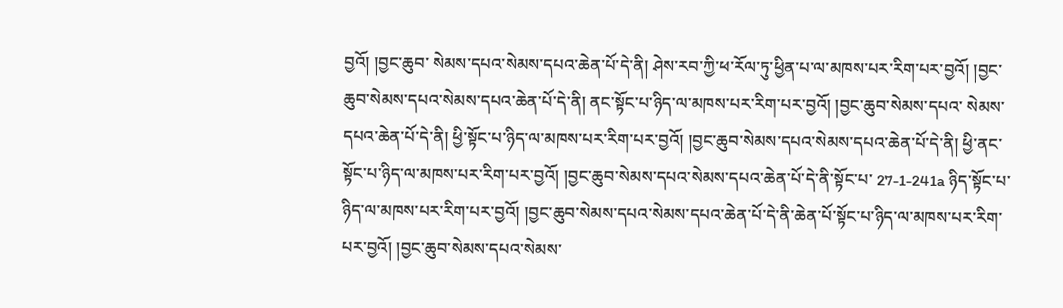བྱའོ། །བྱང་ཆུབ་ སེམས་དཔའ་སེམས་དཔའ་ཆེན་པོ་དེ་ནི། ཤེས་རབ་ཀྱི་ཕ་རོལ་ཏུ་ཕྱིན་པ་ལ་མཁས་པར་རིག་པར་བྱའོ། །བྱང་ཆུབ་སེམས་དཔའ་སེམས་དཔའ་ཆེན་པོ་དེ་ནི། ནང་སྟོང་པ་ཉིད་ལ་མཁས་པར་རིག་པར་བྱའོ། །བྱང་ཆུབ་སེམས་དཔའ་ སེམས་དཔའ་ཆེན་པོ་དེ་ནི། ཕྱི་སྟོང་པ་ཉིད་ལ་མཁས་པར་རིག་པར་བྱའོ། །བྱང་ཆུབ་སེམས་དཔའ་སེམས་དཔའ་ཆེན་པོ་དེ་ནི། ཕྱི་ནང་སྟོང་པ་ཉིད་ལ་མཁས་པར་རིག་པར་བྱའོ། །བྱང་ཆུབ་སེམས་དཔའ་སེམས་དཔའ་ཆེན་པོ་དེ་ནི་སྟོང་པ་ 27-1-241a ཉིད་སྟོང་པ་ཉིད་ལ་མཁས་པར་རིག་པར་བྱའོ། །བྱང་ཆུབ་སེམས་དཔའ་སེམས་དཔའ་ཆེན་པོ་དེ་ནི་ཆེན་པོ་སྟོང་པ་ཉིད་ལ་མཁས་པར་རིག་པར་བྱའོ། །བྱང་ཆུབ་སེམས་དཔའ་སེམས་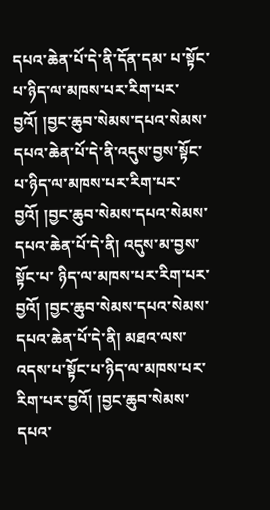དཔའ་ཆེན་པོ་དེ་ནི་དོན་དམ་ པ་སྟོང་པ་ཉིད་ལ་མཁས་པར་རིག་པར་བྱའོ། །བྱང་ཆུབ་སེམས་དཔའ་སེམས་དཔའ་ཆེན་པོ་དེ་ནི་འདུས་བྱས་སྟོང་པ་ཉིད་ལ་མཁས་པར་རིག་པར་བྱའོ། །བྱང་ཆུབ་སེམས་དཔའ་སེམས་དཔའ་ཆེན་པོ་དེ་ནི། འདུས་མ་བྱས་སྟོང་པ་ ཉིད་ལ་མཁས་པར་རིག་པར་བྱའོ། །བྱང་ཆུབ་སེམས་དཔའ་སེམས་དཔའ་ཆེན་པོ་དེ་ནི། མཐའ་ལས་འདས་པ་སྟོང་པ་ཉིད་ལ་མཁས་པར་རིག་པར་བྱའོ། །བྱང་ཆུབ་སེམས་དཔའ་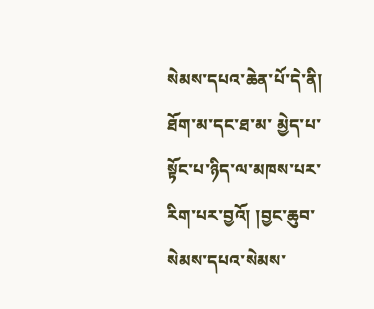སེམས་དཔའ་ཆེན་པོ་དེ་ནི། ཐོག་མ་དང་ཐ་མ་ མྱེད་པ་སྟོང་པ་ཉིད་ལ་མཁས་པར་རིག་པར་བྱའོ། །བྱང་ཆུབ་སེམས་དཔའ་སེམས་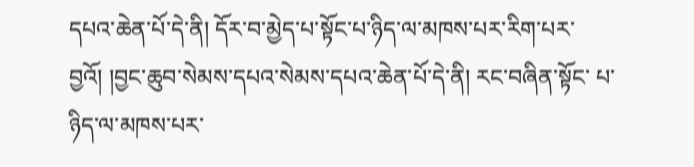དཔའ་ཆེན་པོ་དེ་ནི། དོར་བ་མྱེད་པ་སྟོང་པ་ཉིད་ལ་མཁས་པར་རིག་པར་བྱའོ། །བྱང་ཆུབ་སེམས་དཔའ་སེམས་དཔའ་ཆེན་པོ་དེ་ནི། རང་བཞིན་སྟོང་ པ་ཉིད་ལ་མཁས་པར་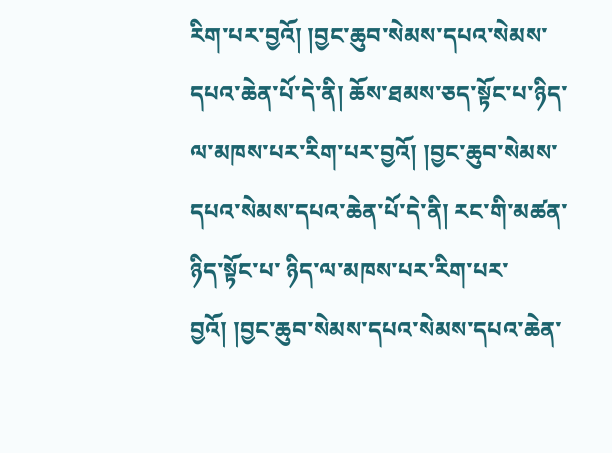རིག་པར་བྱའོ། །བྱང་ཆུབ་སེམས་དཔའ་སེམས་དཔའ་ཆེན་པོ་དེ་ནི། ཆོས་ཐམས་ཅད་སྟོང་པ་ཉིད་ལ་མཁས་པར་རིག་པར་བྱའོ། །བྱང་ཆུབ་སེམས་དཔའ་སེམས་དཔའ་ཆེན་པོ་དེ་ནི། རང་གི་མཚན་ཉིད་སྟོང་པ་ ཉིད་ལ་མཁས་པར་རིག་པར་བྱའོ། །བྱང་ཆུབ་སེམས་དཔའ་སེམས་དཔའ་ཆེན་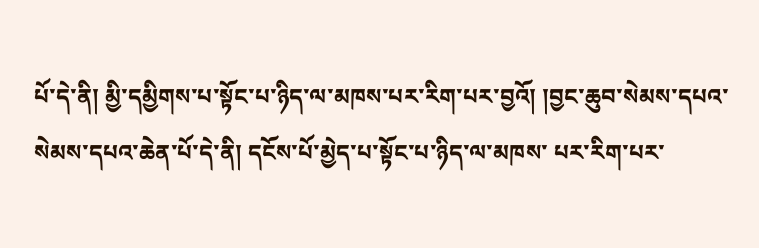པོ་དེ་ནི། མྱི་དམྱིགས་པ་སྟོང་པ་ཉིད་ལ་མཁས་པར་རིག་པར་བྱའོ། །བྱང་ཆུབ་སེམས་དཔའ་སེམས་དཔའ་ཆེན་པོ་དེ་ནི། དངོས་པོ་མྱེད་པ་སྟོང་པ་ཉིད་ལ་མཁས་ པར་རིག་པར་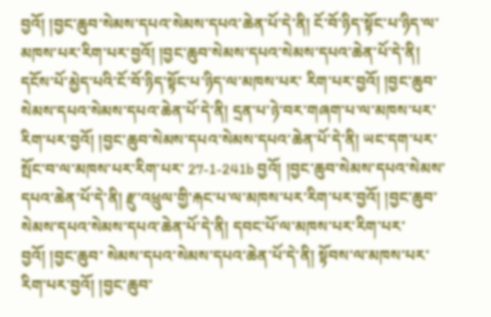བྱའོ། །བྱང་ཆུབ་སེམས་དཔའ་སེམས་དཔའ་ཆེན་པོ་དེ་ནི། ངོ་བོ་ཉིད་སྟོང་པ་ཉིད་ལ་མཁས་པར་རིག་པར་བྱའོ། །བྱང་ཆུབ་སེམས་དཔའ་སེམས་དཔའ་ཆེན་པོ་དེ་ནི། དངོས་པོ་མྱེད་པའི་ངོ་བོ་ཉིད་སྟོང་པ་ཉིད་ལ་མཁས་པར་ རིག་པར་བྱའོ། །བྱང་ཆུབ་སེམས་དཔའ་སེམས་དཔའ་ཆེན་པོ་དེ་ནི། དྲན་པ་ཉེ་བར་གཞག་པ་ལ་མཁས་པར་རིག་པར་བྱའོ། །བྱང་ཆུབ་སེམས་དཔའ་སེམས་དཔའ་ཆེན་པོ་དེ་ནི། ཡང་དག་པར་སྤོང་བ་ལ་མཁས་པར་རིག་པར་ 27-1-241b བྱའོ། །བྱང་ཆུབ་སེམས་དཔའ་སེམས་དཔའ་ཆེན་པོ་དེ་ནི། རྫུ་འཕྲུལ་གྱི་རྐང་པ་ལ་མཁས་པར་རིག་པར་བྱའོ། །བྱང་ཆུབ་སེམས་དཔའ་སེམས་དཔའ་ཆེན་པོ་དེ་ནི། དབང་པོ་ལ་མཁས་པར་རིག་པར་བྱའོ། །བྱང་ཆུབ་ སེམས་དཔའ་སེམས་དཔའ་ཆེན་པོ་དེ་ནི། སྟོབས་ལ་མཁས་པར་རིག་པར་བྱའོ། །བྱང་ཆུབ་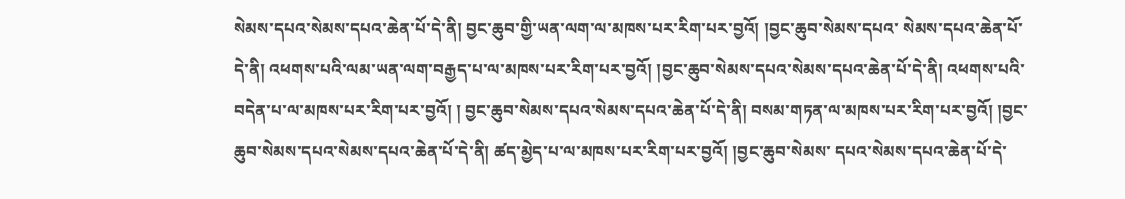སེམས་དཔའ་སེམས་དཔའ་ཆེན་པོ་དེ་ནི། བྱང་ཆུབ་གྱི་ཡན་ལག་ལ་མཁས་པར་རིག་པར་བྱའོ། །བྱང་ཆུབ་སེམས་དཔའ་ སེམས་དཔའ་ཆེན་པོ་དེ་ནི། འཕགས་པའི་ལམ་ཡན་ལག་བརྒྱད་པ་ལ་མཁས་པར་རིག་པར་བྱའོ། །བྱང་ཆུབ་སེམས་དཔའ་སེམས་དཔའ་ཆེན་པོ་དེ་ནི། འཕགས་པའི་བདེན་པ་ལ་མཁས་པར་རིག་པར་བྱའོ། ། བྱང་ཆུབ་སེམས་དཔའ་སེམས་དཔའ་ཆེན་པོ་དེ་ནི། བསམ་གཏན་ལ་མཁས་པར་རིག་པར་བྱའོ། །བྱང་ཆུབ་སེམས་དཔའ་སེམས་དཔའ་ཆེན་པོ་དེ་ནི། ཚད་མྱེད་པ་ལ་མཁས་པར་རིག་པར་བྱའོ། །བྱང་ཆུབ་སེམས་ དཔའ་སེམས་དཔའ་ཆེན་པོ་དེ་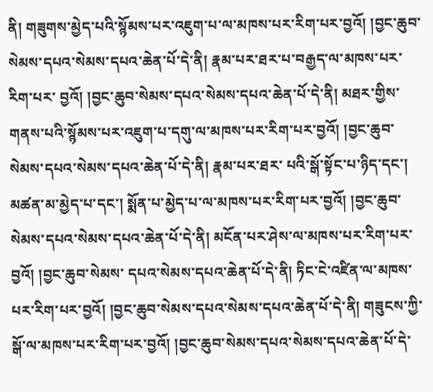ནི། གཟུགས་མྱེད་པའི་སྙོམས་པར་འཇུག་པ་ལ་མཁས་པར་རིག་པར་བྱའོ། །བྱང་ཆུབ་སེམས་དཔའ་སེམས་དཔའ་ཆེན་པོ་དེ་ནི། རྣམ་པར་ཐར་པ་བརྒྱད་ལ་མཁས་པར་རིག་པར་ བྱའོ། །བྱང་ཆུབ་སེམས་དཔའ་སེམས་དཔའ་ཆེན་པོ་དེ་ནི། མཐར་གྱིས་གནས་པའི་སྙོམས་པར་འཇུག་པ་དགུ་ལ་མཁས་པར་རིག་པར་བྱའོ། །བྱང་ཆུབ་སེམས་དཔའ་སེམས་དཔའ་ཆེན་པོ་དེ་ནི། རྣམ་པར་ཐར་ པའི་སྒོ་སྟོང་པ་ཉིད་དང་། མཚན་མ་མྱེད་པ་དང་། སྨོན་པ་མྱེད་པ་ལ་མཁས་པར་རིག་པར་བྱའོ། །བྱང་ཆུབ་སེམས་དཔའ་སེམས་དཔའ་ཆེན་པོ་དེ་ནི། མངོན་པར་ཤེས་ལ་མཁས་པར་རིག་པར་བྱའོ། །བྱང་ཆུབ་སེམས་ དཔའ་སེམས་དཔའ་ཆེན་པོ་དེ་ནི། ཏིང་ངེ་འཛིན་ལ་མཁས་པར་རིག་པར་བྱའོ། །བྱང་ཆུབ་སེམས་དཔའ་སེམས་དཔའ་ཆེན་པོ་དེ་ནི། གཟུངས་ཀྱི་སྒོ་ལ་མཁས་པར་རིག་པར་བྱའོ། །བྱང་ཆུབ་སེམས་དཔའ་སེམས་དཔའ་ཆེན་པོ་དེ་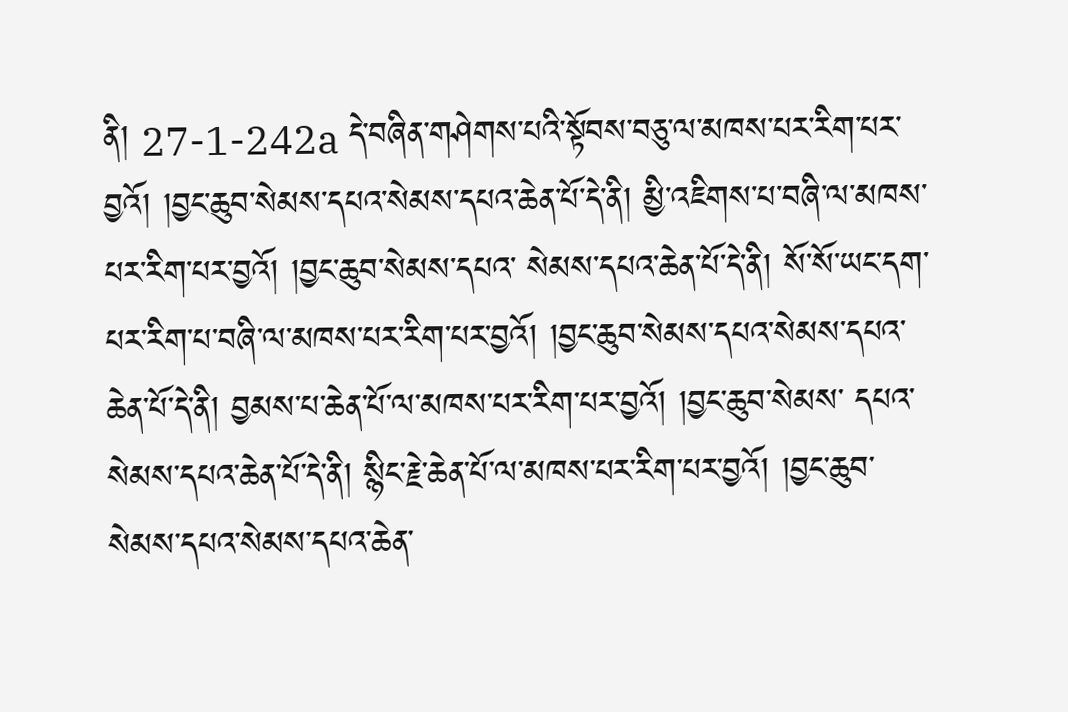ནི། 27-1-242a དེ་བཞིན་གཤེགས་པའི་སྟོབས་བཅུ་ལ་མཁས་པར་རིག་པར་བྱའོ། །བྱང་ཆུབ་སེམས་དཔའ་སེམས་དཔའ་ཆེན་པོ་དེ་ནི། མྱི་འཇིགས་པ་བཞི་ལ་མཁས་པར་རིག་པར་བྱའོ། །བྱང་ཆུབ་སེམས་དཔའ་ སེམས་དཔའ་ཆེན་པོ་དེ་ནི། སོ་སོ་ཡང་དག་པར་རིག་པ་བཞི་ལ་མཁས་པར་རིག་པར་བྱའོ། །བྱང་ཆུབ་སེམས་དཔའ་སེམས་དཔའ་ཆེན་པོ་དེ་ནི། བྱམས་པ་ཆེན་པོ་ལ་མཁས་པར་རིག་པར་བྱའོ། །བྱང་ཆུབ་སེམས་ དཔའ་སེམས་དཔའ་ཆེན་པོ་དེ་ནི། སྙིང་རྗེ་ཆེན་པོ་ལ་མཁས་པར་རིག་པར་བྱའོ། །བྱང་ཆུབ་སེམས་དཔའ་སེམས་དཔའ་ཆེན་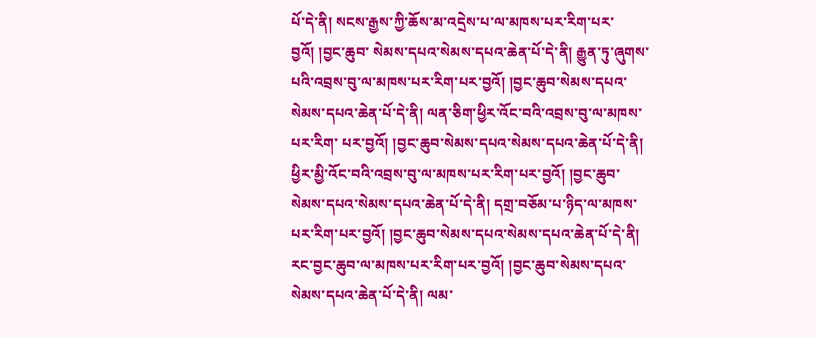པོ་དེ་ནི། སངས་རྒྱས་ཀྱི་ཆོས་མ་འདྲེས་པ་ལ་མཁས་པར་རིག་པར་བྱའོ། །བྱང་ཆུབ་ སེམས་དཔའ་སེམས་དཔའ་ཆེན་པོ་དེ་ནི། རྒྱུན་ཏུ་ཞུགས་པའི་འབྲས་བུ་ལ་མཁས་པར་རིག་པར་བྱའོ། །བྱང་ཆུབ་སེམས་དཔའ་སེམས་དཔའ་ཆེན་པོ་དེ་ནི། ལན་ཅིག་ཕྱིར་འོང་བའི་འབྲས་བུ་ལ་མཁས་པར་རིག་ པར་བྱའོ། །བྱང་ཆུབ་སེམས་དཔའ་སེམས་དཔའ་ཆེན་པོ་དེ་ནི། ཕྱིར་མྱི་འོང་བའི་འབྲས་བུ་ལ་མཁས་པར་རིག་པར་བྱའོ། །བྱང་ཆུབ་སེམས་དཔའ་སེམས་དཔའ་ཆེན་པོ་དེ་ནི། དགྲ་བཅོམ་པ་ཉིད་ལ་མཁས་ པར་རིག་པར་བྱའོ། །བྱང་ཆུབ་སེམས་དཔའ་སེམས་དཔའ་ཆེན་པོ་དེ་ནི། རང་བྱང་ཆུབ་ལ་མཁས་པར་རིག་པར་བྱའོ། །བྱང་ཆུབ་སེམས་དཔའ་སེམས་དཔའ་ཆེན་པོ་དེ་ནི། ལམ་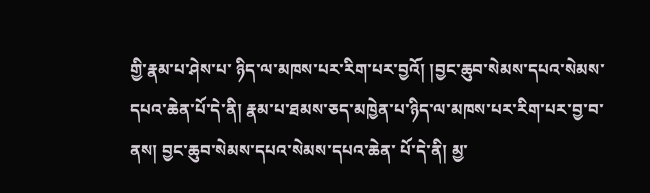གྱི་རྣམ་པ་ཤེས་པ་ ཉིད་ལ་མཁས་པར་རིག་པར་བྱའོ། །བྱང་ཆུབ་སེམས་དཔའ་སེམས་དཔའ་ཆེན་པོ་དེ་ནི། རྣམ་པ་ཐམས་ཅད་མཁྱེན་པ་ཉིད་ལ་མཁས་པར་རིག་པར་བྱ་བ་ནས། བྱང་ཆུབ་སེམས་དཔའ་སེམས་དཔའ་ཆེན་ པོ་དེ་ནི། མྱ་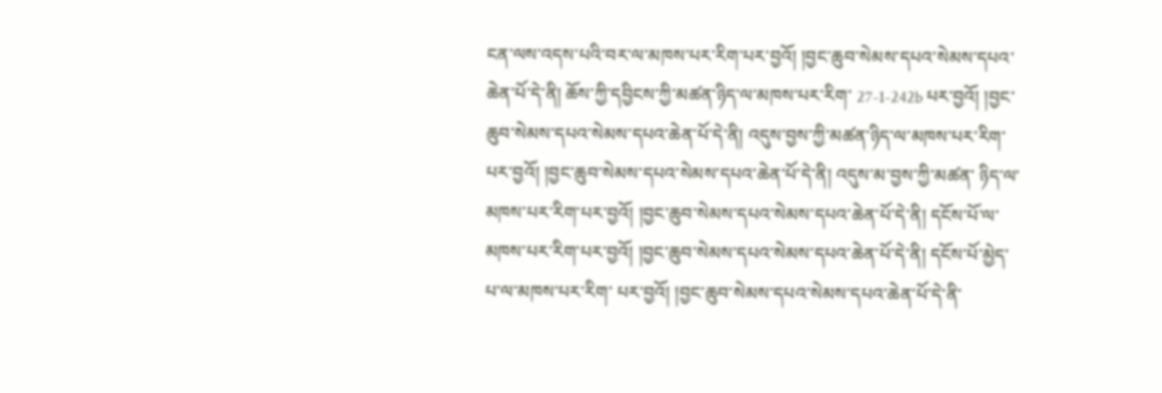ངན་ལས་འདས་པའི་བར་ལ་མཁས་པར་རིག་པར་བྱའོ། །བྱང་ཆུབ་སེམས་དཔའ་སེམས་དཔའ་ཆེན་པོ་དེ་ནི། ཆོས་ཀྱི་དབྱིངས་ཀྱི་མཚན་ཉིད་ལ་མཁས་པར་རིག་ 27-1-242b པར་བྱའོ། །བྱང་ཆུབ་སེམས་དཔའ་སེམས་དཔའ་ཆེན་པོ་དེ་ནི། འདུས་བྱས་ཀྱི་མཚན་ཉིད་ལ་མཁས་པར་རིག་པར་བྱའོ། །བྱང་ཆུབ་སེམས་དཔའ་སེམས་དཔའ་ཆེན་པོ་དེ་ནི། འདུས་མ་བྱས་ཀྱི་མཚན་ ཉིད་ལ་མཁས་པར་རིག་པར་བྱའོ། །བྱང་ཆུབ་སེམས་དཔའ་སེམས་དཔའ་ཆེན་པོ་དེ་ནི། དངོས་པོ་ལ་མཁས་པར་རིག་པར་བྱའོ། །བྱང་ཆུབ་སེམས་དཔའ་སེམས་དཔའ་ཆེན་པོ་དེ་ནི། དངོས་པོ་མྱེད་པ་ལ་མཁས་པར་རིག་ པར་བྱའོ། །བྱང་ཆུབ་སེམས་དཔའ་སེམས་དཔའ་ཆེན་པོ་དེ་ནི་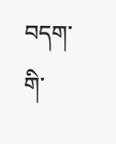བདག་གི་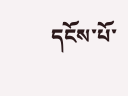དངོས་པོ་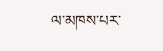ལ་མཁས་པར་